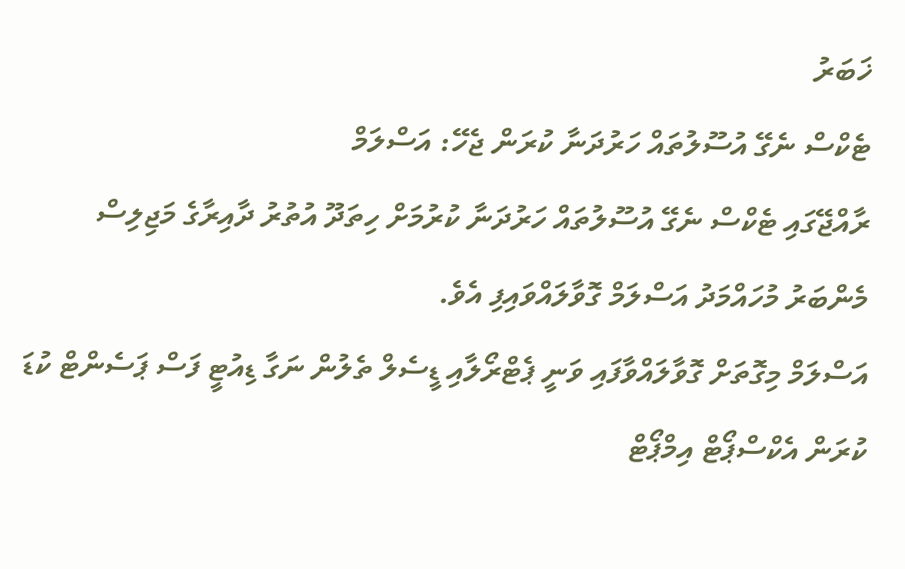ޚަބަރު
ޓެކްސް ނެގޭ އުސޫލުތައް ހަރުދަނާ ކުރަން ޖެހޭ: އަސްލަމް
ރާއްޖޭގައި ޓެކްސް ނެގޭ އުސޫލުތައް ހަރުދަނާ ކުރުމަށް ހިތަދޫ އުތުރު ދާއިރާގެ މަޖިލިސް މެންބަރު މުހައްމަދު އަސްލަމް ގޮވާލައްވައިފި އެވެ.
އަސްލަމް މިގޮތަށް ގޮވާލައްވާފައި ވަނީ ޕެޓްރޯލާއި ޑީސެލް ތެލުން ނަގާ ޑިއުޓީ ފަސް ޕަސެންޓް ކުޑަ ކުރަން އެކްސްޕޯޓް އިމްޕޯޓް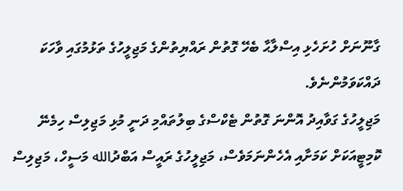ގާނޫނަށް ހުށަހެޅި އިސްލާޙާ ބެހޭ ގޮތުން ރައްޔިތުންގެ މަޖިލީހުގެ ތަޅުމުގައި ވާހަކަ ދައްކަވަމުންނެވެ.
މަޖިލީހުގެ ގަވާއިދު އޮންނަ ގޮތުން ޓެކްސްގެ ބިލުތައްމި ދަނީ މުޅި މަޖިލިސް ހިމެނޭ ކޮމިޓީއަކަށް ކަމަށާއި އެހެންނަމަވެސް، މަޖިލީހުގެ ރައީސް އަބްދުالله މަސީހް، މަޖިލިސް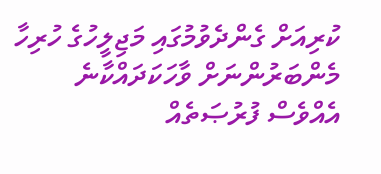ކުރިއަށް ގެންދެވުމުގައި މަޖިލީހުގެ ހުރިހާ މެންބަރުންނަށް ވާހަކަދައްކާނެ އެއްވެސް ފުރުޞަތެއް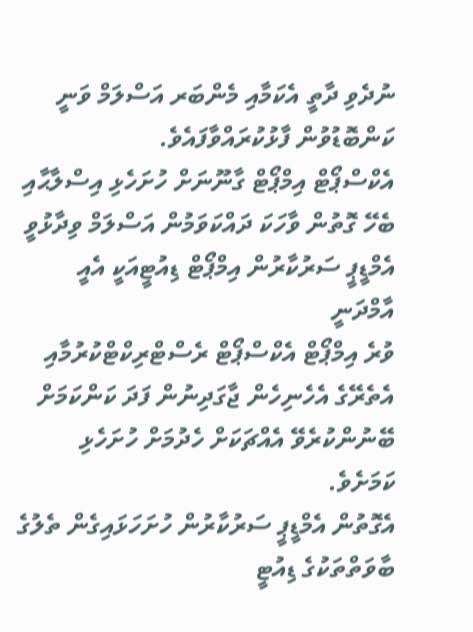ނުދެވި ދާތީ އެކަމާއި މެންބަރ އަސްލަމް ވަނީ ކަންބޮޑުވުން ފާޅުކުރައްވާފައެވެ.
އެކްސްޕޯޓް އިމްޕޯޓް ގާނޫނަށް ހުށަހެޅި އިސްލާޙާއި ބެހޭ ގޮތުން ވާހަކަ ދައްކަވަމުން އަސްލަމް ވިދާޅުވީ އެމްޑީޕީ ސަރުކާރުން އިމްޕޯޓް ޑިއުޓީއަކީ އެއީ އާމްދަނީ
ވުރެ އިމްޕޯޓް އެކްސްޕޯޓް ރެސްޓްރިކްޓްކުރުމާއި އެތެރޭގެ އެހެނިހެން ޖާގަދިނުން ފަދަ ކަންކަމަށް ބޭނުންކުރެވޭ އެއްޗަކަށް ހެދުމަށް ހުށަހެޅި ކަމަށެވެ.
އެގޮތުން އެމްޑީޕީ ސަރުކާރުން ހުށަހަޅައިގެން ތެލުގެ ބާވަތްތަކުގެ ޑިއުޓީ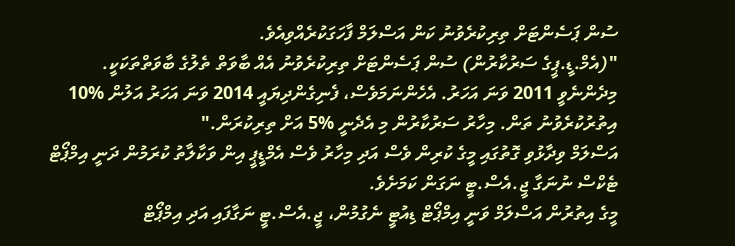ސުން ޕަސެންޓަށް ތިރިކުރެވުނު ކަން އަސްލަމް ފާހަގަކުރެއްވިއެވެ.
"(އެމް.ޑީ.ޕީގެ ސަރުކާރުން) ސުން ޕަސެންޓަށް ތިރިކުރެވުނު އެއް ބާވަތް ތެލުގެ ބާވަތްތަކަކީ. މިދެންނެވީ 2011 ވަނަ އަހަރު. އެހެންނަމަވެސް، ފެނިގެންދިޔައީ 2014 ވަނަ އަހަރު އަލުން %10 އިތުރުކުރެވުނު ތަން. މިހާރު ސަރުކާރުން މި އެދެނީ %5 އަށް ތިރިކުރަން."
އަސްލަމް ވިދާޅުވި ގޮތުގައި މީގެ ކުރިން ވެސް އަދި މިހާރު ވެސް އެމްޑީޕީ އިން ވަކާލާތު ކުރަމުން ދަނީ އިމްޕޯޓް ޓެކްސް ނުނަގާ ޖީ.އެސް.ޓީ ނަގަން ކަމަށެވެ.
މީގެ އިތުރުން އަސްލަމް ވަނީ އިމްޕޯޓް ޑިއުޓީ ނެގުމުން، ޖީ.އެސް.ޓީ ނަގާފައި އަދި އިމްޕޯޓް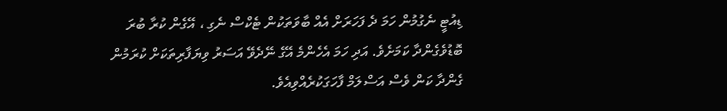ޑިއުޓީ ނެގުމުން ހަމަ ދެ ފަހަރަށް އެއް ބާވަތަކުން ޓެކްސް ނެގި ، އޭގެން ކުރާ ބުރަ ބޮޑުވެގެންދާ ކަމަށެވެ. އަދި ހަމަ އެހެންމެ އޭގެ ނޭދެވޭ އަސަރު ވިޔަފާރިތަކަށް ކުރަމުން ގެންދާ ކަން ވެސް އަސްލަމް ފާހަގަކުރެއްވިއެވެ.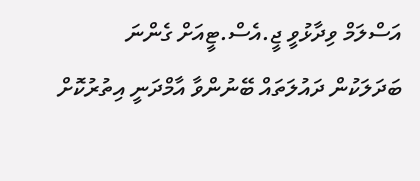އަސްލަމް ވިދާޅުވީ ޖީ.އެސް.ޓީއަށް ގެންނަ ބަދަލަކުން ދައުލަތައް ބޭނުންވާ އާމްދަނީ އިތުރުކޮށް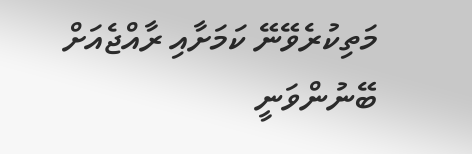މަތިކުރެވޭނޭ ކަމަށާއި ރާއްޖެއަށް ބޭނުންވަނީ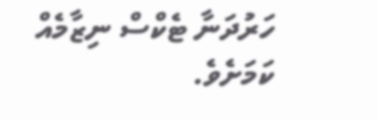ހަރުދަނާ ޓެކްސް ނިޒާމެއް ކަމަށެވެ.